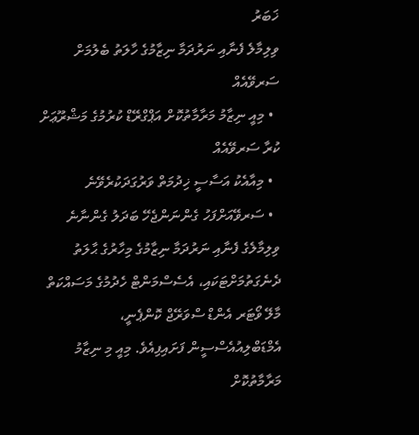ޚަބަރު
ވިލިމާލެ ފެނާއި ނަރުދަމާ ނިޒާމުގެ ހާލަތު ބެލުމަށް ސަރވޭއެއް
  • މިއީ ނިޒާމު މަރާމާތުކޮށް އަޕްގްރޭޑް ކުރުމުގެ މަޝްރޫޢަށް ކުރާ ސަރވޭއެއް
  • މިއާއެކު އަސާސީ ޚިދުމަތް ވަރުގަދަކުރެވޭނެ
  • ސަރވޭއަށްފަހު ގެންނަންޖެހޭ ބަދަލު ގެންނާނެ
ވިލިމާލެގެ ފެނާއި ނަރުދަމާ ނިޒާމުގެ މިހާރުގެ ޙާލަތު ދެނެގަތުމަށްޓަކައި، އެސެސްމަންޓް ހެދުމުގެ މަސައްކަތް މާލޭ ވޯޓަރ އެންޑް ސްވަރޭޖް ކޮންޕެނީ، އެމްޑަބްލިއުއެސްސީން ފަށައިފިއެވެ. މިއީ މި ނިޒާމު މަރާމާތުކޮށް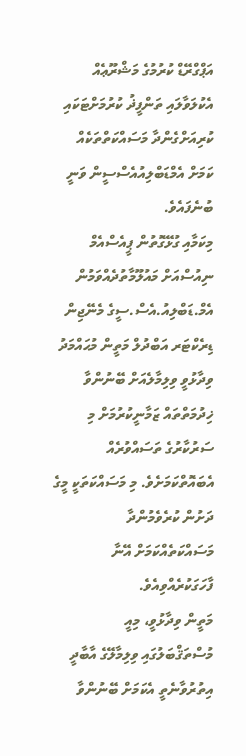އަޕްގްރޭޑް ކުރުމުގެ މަޝްރޫޢެއް އެކުލަވާލައި ތަންފީޛު ކުރުމަށްޓަކައި ކުރިއަށްގެންދާ މަސައްކަތްތަކެއް ކަމަށް އެމްޑަބްލިއުއެސްސީން ވަނީ ބުނެފައެވެ.
މިކަމާއި ގުޅޭގޮތުން ޕީއެސްއެމް ނިއުސްއަށް މައުލޫމާތުދެއްވަމުން އެމް.ޑަބްލިއު.އެސް.ސީގެ މެނޭޖިން ޑިރެކްޓަރ އަބްދުލް މަތީން މުޙައްމަދު ވިދާޅުވީ ވިލިމާލެއަށް ބޭނުންވާ ޚިދުމަތްތައް ޒަމާނީކުރުމަށް މި ސަރުކާރުގެ ތަސައްވުރެއް އެބައޮތްކަމަށެވެ. މި މަސައްކަތަކީ މީގެ ދަށުން ކުރެވެމުންދާ މަސައްކަތެއްކަމަށް އޭނާ ފާހަގަކުރެއްވިއެވެ.
މަތީން ވިދާޅުވީ، މިއީ މުސްތަޤްބަލުގައި ވިލިމާލޭގެ އާބާދީ އިތުރުވާނެތީ އެކަމަށް ބޭނުންވާ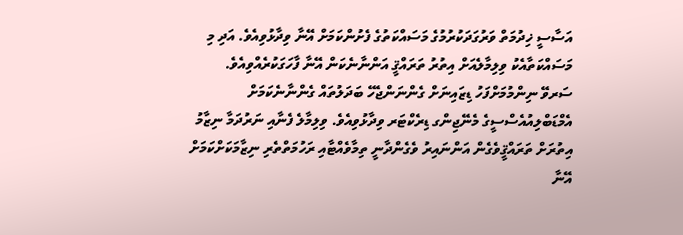އަސާސީ ޚިދުމަތް ވަރުގަދަކުރުމުގެ މަސައްކަތުގެ ފެށުންކަމަށް އޭނާ ވިދާޅުވިއެވެ. އަދި މި މަސައްކަތާއެކު ވިލިމާލެއަށް އިތުރު ތަރައްޤީ އަންނާނެކަން އޭނާ ފާހަގަކުރެއްވިއެވެ.
ސަރވޭ ނިންމުމަށްފަހު ޑިޒައިނަށް ގެންނަންޖެހޭ ބަދަލުތައް ގެންނާނެކަމަށް އެމްޑަބްލިއުއެސްސީގެ މެނޭޖިންގ ޑިރެކްޓަރ ވިދާޅުވިއެވެ. ވިލިމާލެ ފެނާއި ނަރުދަމާ ނިޒާމު އިތުރަށް ތަރައްޤީވެގެން އަންނައިރު ވެގެންދާނީ ތިމާވެއްޓާއި ރަހުމަތްތެރި ނިޒާމަކަށްކަމަށް އޭނާ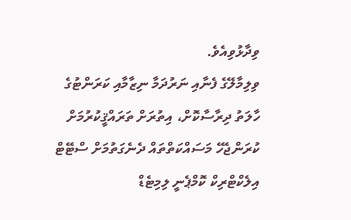ވިދާޅުވިއެވެ.
ވިލިމާލޭގެ ފެނާއި ނަރުދަމާ ނިޒާމާއި ކަރަންޓުގެ ހާލަތު ދިރާސާކޮށް، އިތުރަށް ތަރައްޤީކުރުމަށް ކުރަންޖެހޭ މަސައްކަތްތައް ދެނެގަތުމަށް ސްޓޭޓް އިލެކްޓްރިކް ކޮމްޕެނީ ލިމިޓެޑް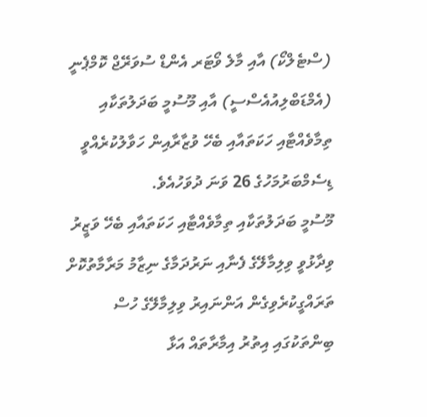(ސްޓެލްކޯ) އާއި މާލެ ވޯޓަރ އެންޑް ސުވަރޭޖް ކޮމްޕެނީ (އެމްޑަބްލިއުއެސްސީ) އާއި މޫސުމީ ބަދަލުތަކާއި ތިމާވެއްޓާއި ހަކަތައާއި ބެހޭ ވުޒާރާއިން ހަވާލުކުރެއްވީ ޑިސެމްބަރުމަހުގެ 26 ވަނަ ދުވަހުއެވެ.
މޫސުމީ ބަދަލުތަކާއި ތިމާވެއްޓާއި ހަކަތައާއި ބެހޭ ވަޒީރު ވިދާޅުވީ ވިލިމާލޭގެ ފެނާއި ނަރުދަމާގެ ނިޒާމު މަރާމާތުކޮށް ތަރައްގީކުރެވިގެން އަންނައިރު ވިލިމާލޭގެ ހުސް ބިންތަކުގައި އިތުރު އިމާރާތައް އަޅާ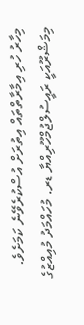މިހާރު ހުރި އިމާރާތްތައް އިތުރަށް އުސްކުރެވޭނެ ކަމަށެވެ. މިމަޝްރޫއަކީ ރައީސުލްޖުމްހޫރިއްޔާ ޑރ. މުހައްމަދު މުއިއްޒުގެ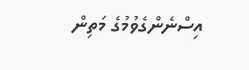އިސްނެންގެވުމުގެ މަތިން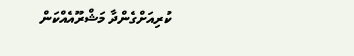ކުރިއަށްގެންދާ މަޝްރޫއެއްކަން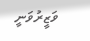ވަޒީރުވަނީ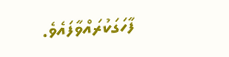ފާހަގަކުރައްވާފައެވެ.